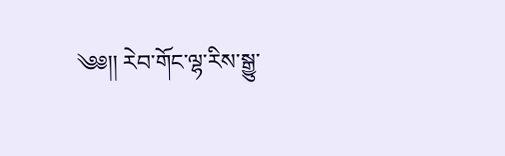༄༅།། རེབ་གོང་ལྷ་རིས་སྒྱུ་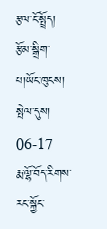རྩལ་ངོ་སྤྲོད།
རྩོམ་སྒྲིག་པ།ཡོང་ཁུངས། སྤེལ་དུས། 06-17
རྨ་ལྷོ་བོད་རིགས་རང་སྐྱོང་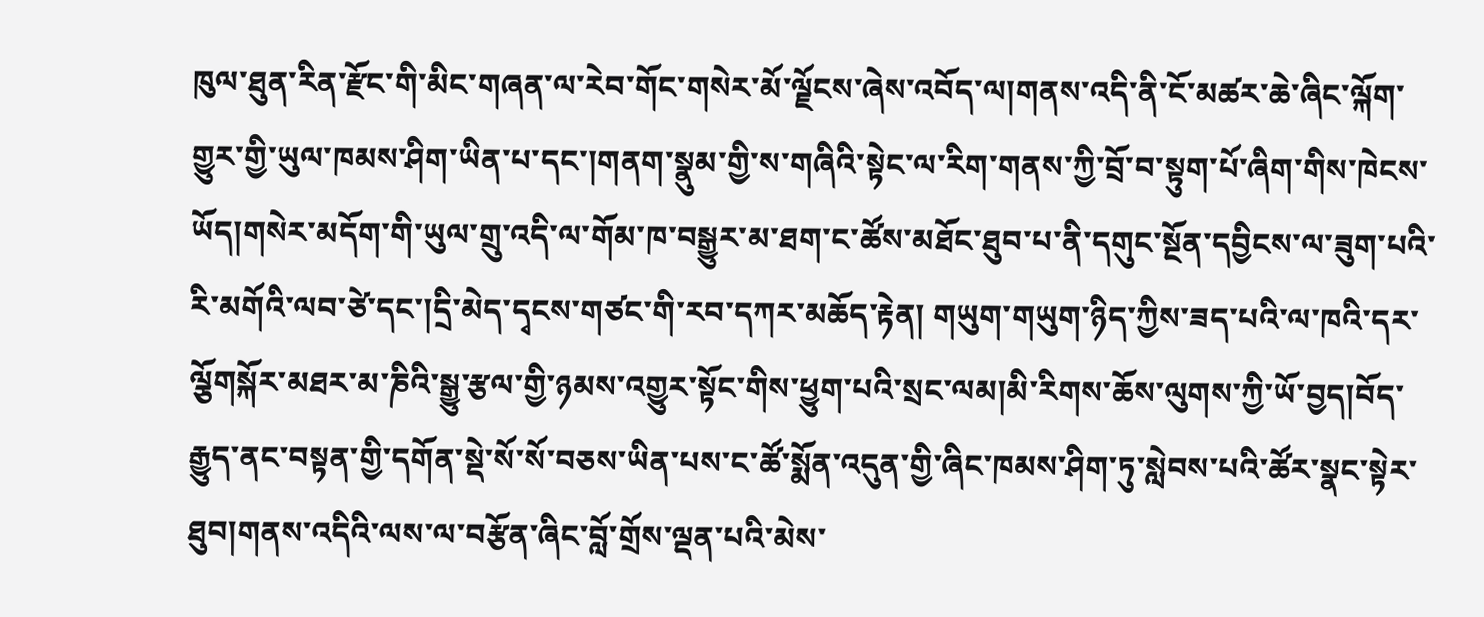ཁུལ་ཐུན་རིན་རྫོང་གི་མིང་གཞན་ལ་རེབ་གོང་གསེར་མོ་ལྗོངས་ཞེས་འབོད་ལ།གནས་འདི་ནི་ངོ་མཚར་ཆེ་ཞིང་ལྐོག་གྱུར་གྱི་ཡུལ་ཁམས་ཤིག་ཡིན་པ་དང་།གནག་སྣུམ་གྱི་ས་གཞིའི་སྟེང་ལ་རིག་གནས་ཀྱི་བྲོ་བ་སྟུག་པོ་ཞིག་གིས་ཁེངས་ཡོད།གསེར་མདོག་གི་ཡུལ་གྲུ་འདི་ལ་གོམ་ཁ་བསྒྱུར་མ་ཐག་ང་ཚོས་མཐོང་ཐུབ་པ་ནི་དགུང་སྔོན་དབྱིངས་ལ་ཟུག་པའི་རི་མགོའི་ལབ་ཙེ་དང་།དྲི་མེད་དྭངས་གཙང་གི་རབ་དཀར་མཆོད་རྟེན། གཡུག་གཡུག་ཉིད་ཀྱིས་ཟད་པའི་ལ་ཁའི་དར་ལྕོགསྐོར་མཐར་མ་ཎིའི་སྒྱུ་རྩལ་གྱི་ཉམས་འགྱུར་སྟོང་གིས་ཕྱུག་པའི་སྲང་ལམ།མི་རིགས་ཆོས་ལུགས་ཀྱི་ཡོ་བྱད།བོད་རྒྱུད་ནང་བསྟན་གྱི་དགོན་སྡེ་སོ་སོ་བཅས་ཡིན་པས་ང་ཚོ་སྨོན་འདུན་གྱི་ཞིང་ཁམས་ཤིག་ཏུ་སླེབས་པའི་ཚོར་སྣང་སྟེར་ཐུབ།གནས་འདིའི་ལས་ལ་བརྩོན་ཞིང་བློ་གྲོས་ལྡན་པའི་མེས་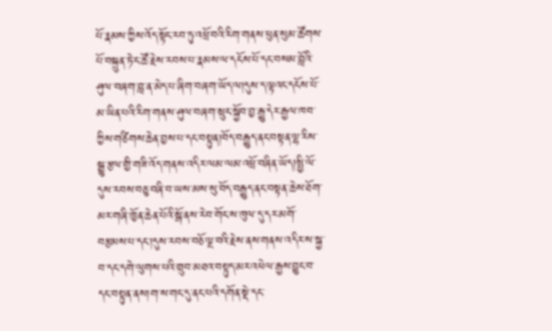པོ་རྣམས་ཀྱིས་འོད་སྟོང་རབ་ཏུ་འཕྲོ་བའི་རིག་གནས་ཕུན་སུམ་ཚོགས་པོ་བསྐྲུན་ཏེ་ང་ཚོ་རྗེས་རབས་པ་རྣམས་ལ་དངོས་པོ་དང་བསམ་བློའི་ཤུལ་བཞག་བླ་ན་མེད་པ་ཞིག་བཞག་ཡོད་ལ།དུས་ད་ལྟའང་དངོས་པོ་མ་ཡིན་པའི་རིག་གནས་ཤུལ་བཞག་སྲུང་སྐྱོབ་བྱ་རྒྱུ་དེར་རྒྱལ་ཁབ་ཀྱིས་གཙིགས་ཆེན་བྱས་པ་དང་བསྟུན།བོད་བརྒྱུད་ནང་བསྟན་ལྷ་རིས་སྒྱུ་རྩལ་གྱི་གཟི་འོད་གནས་འདིར་ལམ་ལམ་འཕྲོ་བཞིན་ཡོད།སྤྱི་ལོ་དུས་རབས་བཅུ་བཞི་བ་ཡས་མས་སུ་བོད་བརྒྱུད་ནང་བསྟན་ཆེས་ཐོག་མར་གཞི་ཁྱོན་ཆེན་པོའི་སྒོ་ནས་རེབ་གོང་ས་ཁུལ་དུ་དར་མགོ་བརྩམས་པ་དང་།དུས་རབས་བཅོ་ལྔ་བའི་རྗེས་ནས་གནས་འདིར་ས་སྐྱ་བ་དང་དགེ་ལུགས་པའི་གྲུབ་མཐའ་བསྟུད་མར་འཕེལ་རྒྱས་བྱུང་བ་དང་བསྟུན་ནས།ག་ས་གང་དུ་ནང་པའི་དགོན་སྡེ་དང་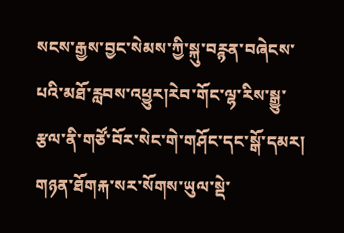སངས་རྒྱས་བྱང་སེམས་ཀྱི་སྐུ་བཪྙན་བཞེངས་པའི་མཐོ་རླབས་འཕྱུར།རེབ་གོང་ལྷ་རིས་སྒྱུ་རྩལ་ནི་གཙོ་བོར་སེང་གེ་གཤོང་དང་སྒོ་དམར། གཉན་ཐོགརྐ་སར་སོགས་ཡུལ་སྡེ་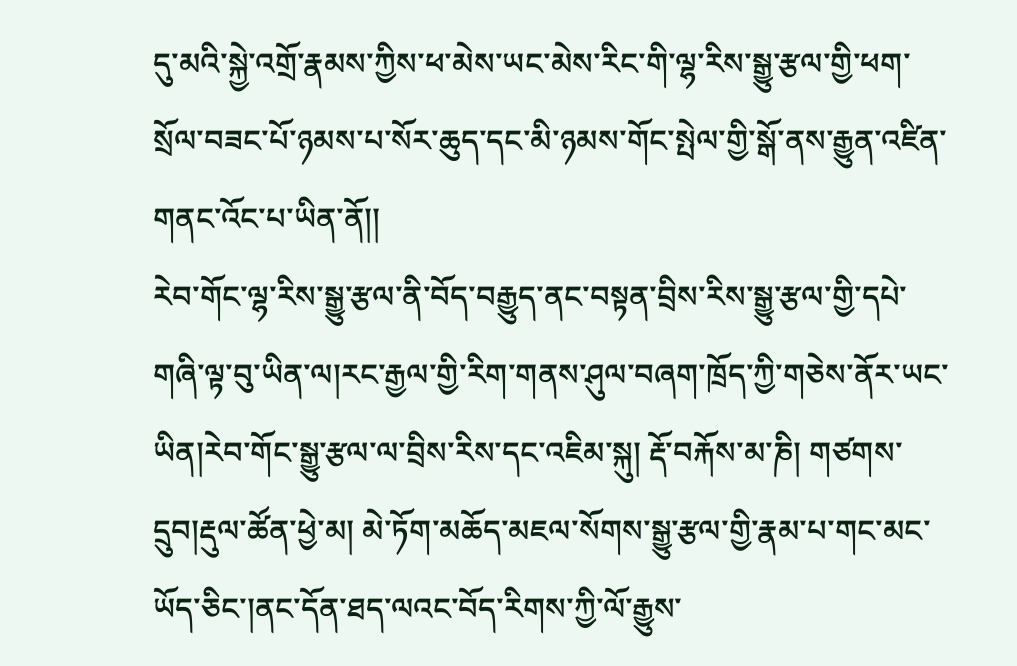དུ་མའི་སྐྱེ་འགྲོ་རྣམས་ཀྱིས་ཕ་མེས་ཡང་མེས་རིང་གི་ལྷ་རིས་སྒྱུ་རྩལ་གྱི་ཕག་སྲོལ་བཟང་པོ་ཉམས་པ་སོར་ཆུད་དང་མི་ཉམས་གོང་སྤེལ་གྱི་སྒོ་ནས་རྒྱུན་འཛིན་གནང་འོང་པ་ཡིན་ནོ།།
རེབ་གོང་ལྷ་རིས་སྒྱུ་རྩལ་ནི་བོད་བརྒྱུད་ནང་བསྟན་བྲིས་རིས་སྒྱུ་རྩལ་གྱི་དཔེ་གཞི་ལྟ་བུ་ཡིན་ལ།རང་རྒྱལ་གྱི་རིག་གནས་ཤུལ་བཞག་ཁྲོད་ཀྱི་གཅེས་ནོར་ཡང་ཡིན།རེབ་གོང་སྒྱུ་རྩལ་ལ་བྲིས་རིས་དང་འཇིམ་སྐུ། རྡོ་བརྐོས་མ་ཎི། གཙགས་དྲུབ།རྡུལ་ཚོན་ཕྱེ་མ། མེ་ཏོག་མཆོད་མཇལ་སོགས་སྒྱུ་རྩལ་གྱི་རྣམ་པ་གང་མང་ཡོད་ཅིང་།ནང་དོན་ཐད་ལའང་བོད་རིགས་ཀྱི་ལོ་རྒྱུས་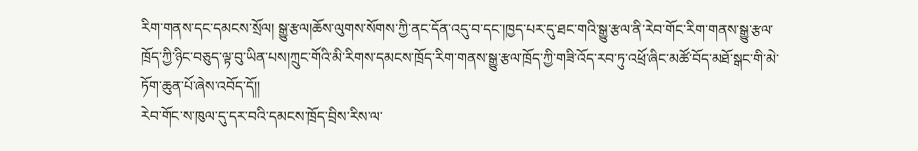རིག་གནས་དང་དམངས་སྲོལ། སྒྱུ་རྩལ།ཆོས་ལུགས་སོགས་ཀྱི་ནང་དོན་འདུ་བ་དང་།ཁྱད་པར་དུ་ཐང་གའི་སྒྱུ་རྩལ་ནི་རེབ་གོང་རིག་གནས་སྒྱུ་རྩལ་ཁྲོད་ཀྱི་ཉིང་བཅུད་ལྟ་བུ་ཡིན་པས།ཀྲུང་གོའི་མི་རིགས་དམངས་ཁྲོད་རིག་གནས་སྒྱུ་རྩལ་ཁྲོད་ཀྱི་གཟི་འོད་རབ་ཏུ་འཕྲོ་ཞིང་མཚོ་བོད་མཐོ་སྒང་གི་མེ་ཏོག་ཆུན་པོ་ཞེས་འབོད་དོ།།
རེབ་གོང་ས་ཁུལ་དུ་དར་བའི་དམངས་ཁྲོད་བྲིས་རིས་ལ་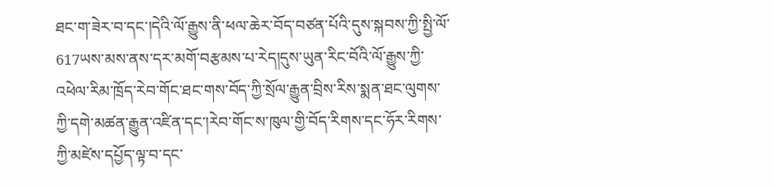ཐང་ག་ཟེར་བ་དང་།དེའི་ལོ་རྒྱུས་ནི་ཕལ་ཆེར་བོད་བཙན་པོའི་དུས་སྐབས་ཀྱི་སྤྱི་ལོ་617ཡས་མས་ནས་དར་མགོ་བརྩམས་པ་རེད།དུས་ཡུན་རིང་བོའི་ལོ་རྒྱུས་ཀྱི་འཕེལ་རིམ་ཁྲོད་རེབ་གོང་ཐང་གས་བོད་ཀྱི་སྲོལ་རྒྱུན་བྲིས་རིས་སྨན་ཐང་ལུགས་ཀྱི་དགེ་མཚན་རྒྱུན་འཛིན་དང་།རེབ་གོང་ས་ཁུལ་གྱི་བོད་རིགས་དང་ཧོར་རིགས་ཀྱི་མཛེས་དཔྱོད་ལྟ་བ་དང་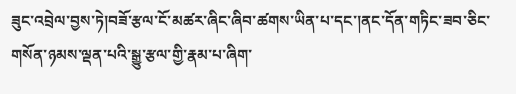ཟུང་འབྲེལ་བྱས་ཏེ།བཟོ་རྩལ་ངོ་མཚར་ཞིང་ཞིབ་ཚགས་ཡིན་པ་དང་།ནང་དོན་གཏིང་ཟབ་ཅིང་གསོན་ཉམས་ལྡན་པའི་སྒྱུ་རྩལ་གྱི་རྣམ་པ་ཞིག་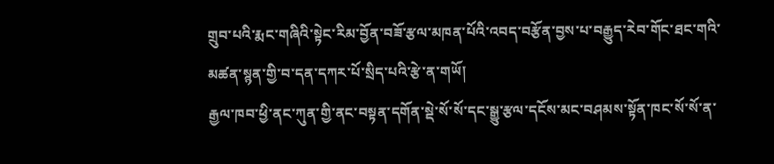གྲུབ་པའི་རྨང་གཞིའི་སྟེང་རིམ་བྱོན་བཟོ་རྩལ་མཁན་པོའི་འབད་བརྩོན་བྱས་པ་བརྒྱུད་རེབ་གོང་ཐང་གའི་མཚན་སྙན་གྱི་བ་དན་དཀར་པོ་སྲིད་པའི་རྩེ་ན་གཡོ།
རྒྱལ་ཁབ་ཕྱི་ནང་ཀུན་གྱི་ནང་བསྟན་དགོན་སྡེ་སོ་སོ་དང་སྒྱུ་རྩལ་དངོས་མང་བཤམས་སྟོན་ཁང་སོ་སོ་ན་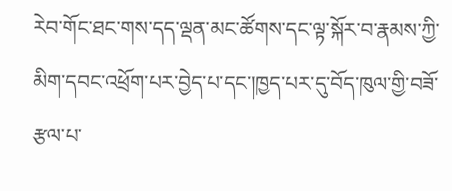རེབ་གོང་ཐང་གས་དད་ལྡན་མང་ཚོགས་དང་ལྟ་སྐོར་བ་རྣམས་ཀྱི་མིག་དབང་འཕྲོག་པར་བྱེད་པ་དང་།ཁྱད་པར་དུ་བོད་ཁུལ་གྱི་བཟོ་རྩལ་པ་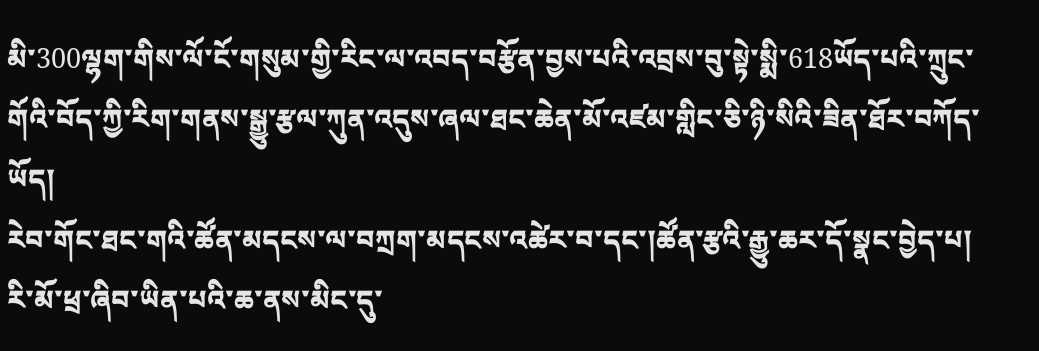མི་300ལྷག་གིས་ལོ་ངོ་གསུམ་གྱི་རིང་ལ་འབད་བརྩོན་བྱས་པའི་འབྲས་བུ་སྟེ་སྨི་618ཡོད་པའི་ཀྲུང་གོའི་བོད་ཀྱི་རིག་གནས་སྒྱུ་རྩལ་ཀུན་འདུས་ཞལ་ཐང་ཆེན་མོ་འཛམ་གླིང་ཅི་ཉི་སིའི་ཟིན་ཐོར་བཀོད་ཡོད།
རེབ་གོང་ཐང་གའི་ཚོན་མདངས་ལ་བཀྲག་མདངས་འཚེར་བ་དང་།ཚོན་རྩའི་རྒྱུ་ཆར་དོ་སྣང་བྱེད་པ། རི་མོ་ཕྲ་ཞིབ་ཡིན་པའི་ཆ་ནས་མིང་དུ་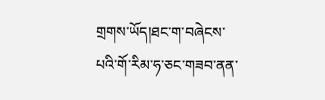གྲགས་ཡོད།ཐང་ག་བཞེངས་པའི་གོ་རིམ་ཧ་ཅང་གཟབ་ནན་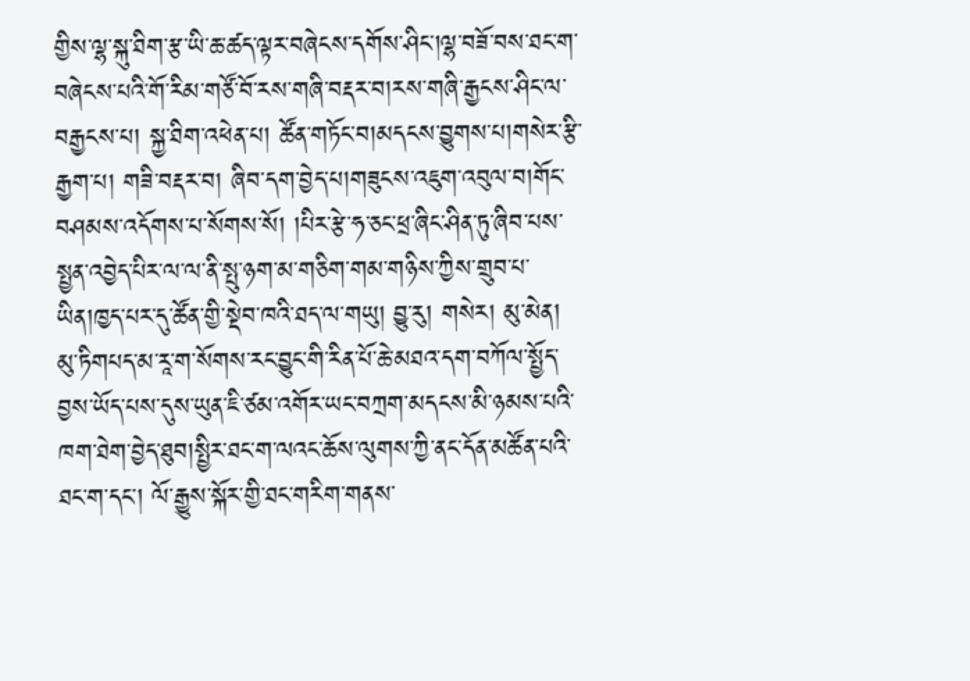གྱིས་ལྷ་སྐུ་ཐིག་རྩ་ཡི་ཆ་ཚད་ལྟར་བཞེངས་དགོས་ཤིང་།ལྷ་བཟོ་བས་ཐང་ག་བཞེངས་པའི་གོ་རིམ་གཙོ་བོ་རས་གཞི་བརྡར་བ།རས་གཞི་རྒྱངས་ཤིང་ལ་བརྒྱངས་པ། སྐྱ་ཐིག་འཕེན་པ། ཚོན་གཏོང་བ།མདངས་བྱུགས་པ།གསེར་རྩི་རྒྱག་པ། གཟི་བརྡར་བ། ཞིབ་དག་བྱེད་པ།གཟུངས་འཇུག་འབུལ་བ།གོང་བཤམས་འདོགས་པ་སོགས་སོ། །པིར་རྩེ་ཧ་ཅང་ཕྲ་ཞིང་ཤིན་ཏུ་ཞིབ་པས་སྤྱན་འབྱེད་པིར་ལ་ལ་ནི་སྤུ་ཉག་མ་གཅིག་གམ་གཉིས་ཀྱིས་གྲུབ་པ་ཡིན།ཁྱད་པར་དུ་ཚོན་གྱི་སྡེབ་ཁའི་ཐད་ལ་གཡུ། བྱུ་རུ། གསེར། མུ་མེན། མུ་ཏིགཔད་མ་རཱ་ག་སོགས་རང་བྱུང་གི་རིན་པོ་ཆེ་མཐའ་དག་བཀོལ་སྤྱོད་བྱས་ཡོད་པས་དུས་ཡུན་ཇི་ཙམ་འགོར་ཡང་བཀྲག་མདངས་མི་ཉམས་པའི་ཁག་ཐེག་བྱེད་ཐུབ།སྤྱིར་ཐང་ག་ལའང་ཆོས་ལུགས་ཀྱི་ནང་དོན་མཚོན་པའི་ཐང་ག་དང་། ལོ་རྒྱུས་སྐོར་གྱི་ཐང་གརིག་གནས་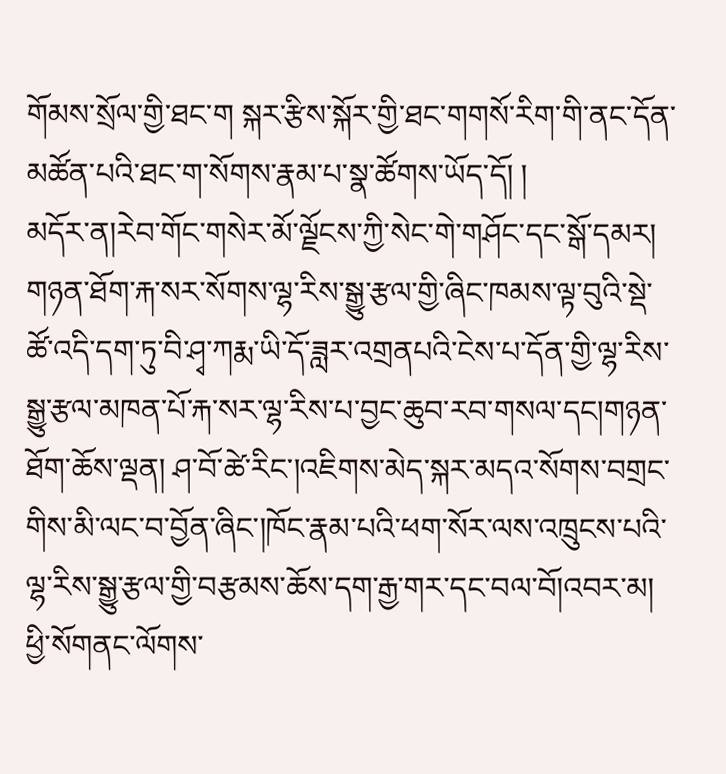གོམས་སྲོལ་གྱི་ཐང་ག སྐར་རྩིས་སྐོར་གྱི་ཐང་གགསོ་རིག་གི་ནང་དོན་མཚོན་པའི་ཐང་ག་སོགས་རྣམ་པ་སྣ་ཚོགས་ཡོད་དོ། །
མདོར་ན།རེབ་གོང་གསེར་མོ་ལྗོངས་ཀྱི་སེང་གེ་གཤོང་དང་སྒོ་དམར། གཉན་ཐོག་རྐ་སར་སོགས་ལྷ་རིས་སྒྱུ་རྩལ་གྱི་ཞིང་ཁམས་ལྟ་བུའི་སྡེ་ཚོ་འདི་དག་ཏུ་བི་ཤྭ་ཀརྨ་ཡི་དོ་ཟླར་འགྲནཔའི་ངེས་པ་དོན་གྱི་ལྷ་རིས་སྒྱུ་རྩལ་མཁན་པོ་རྐ་སར་ལྷ་རིས་པ་བྱང་ཆུབ་རབ་གསལ་དང།གཉན་ཐོག་ཆོས་ལྡན། ཤ་བོ་ཚེ་རིང་།འཇིགས་མེད་སྐར་མདའ་སོགས་བགྲང་གིས་མི་ལང་བ་བྱོན་ཞིང་།ཁོང་རྣམ་པའི་ཕག་སོར་ལས་འཁྲུངས་པའི་ལྷ་རིས་སྒྱུ་རྩལ་གྱི་བརྩམས་ཆོས་དག་རྒྱ་གར་དང་བལ་བོ།འབར་མ། ཕྱི་སོགནང་ལོགས་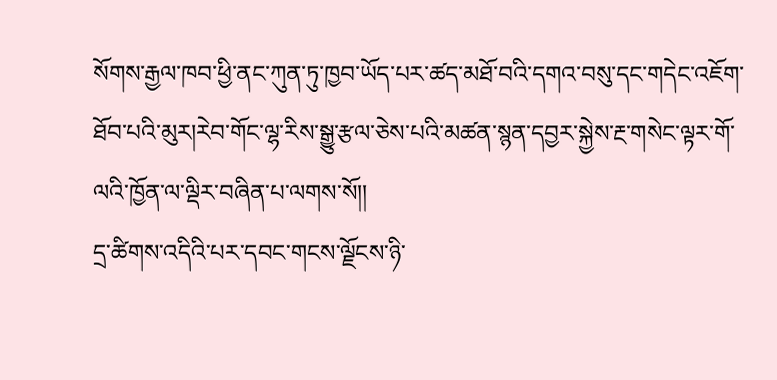སོགས་རྒྱལ་ཁབ་ཕྱི་ནང་ཀུན་ཏུ་ཁྱབ་ཡོད་པར་ཚད་མཐོ་བའི་དགའ་བསུ་དང་གདེང་འཇོག་ཐོབ་པའི་མུར།རེབ་གོང་ལྷ་རིས་སྒྱུ་རྩལ་ཅེས་པའི་མཚན་སྙན་དབྱར་སྐྱེས་རྔ་གསེང་ལྟར་གོ་ལའི་ཁྱོན་ལ་ལྡིར་བཞིན་པ་ལགས་སོ།།
དྲ་ཚིགས་འདིའི་པར་དབང་གངས་ལྗོངས་ཉི་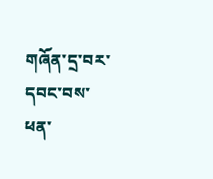གཞོན་དྲ་བར་དབང་བས་ཕན་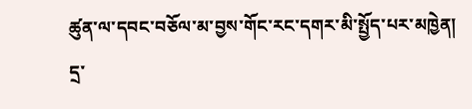ཚུན་ལ་དབང་བཅོལ་མ་བྱས་གོང་རང་དགར་མི་སྤྱོད་པར་མཁྱེན།
དྲ་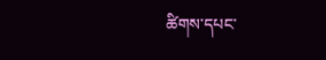ཚིགས་དཔང་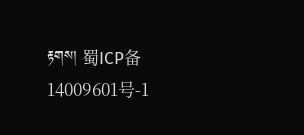རྟགས། 蜀ICP备14009601号-1